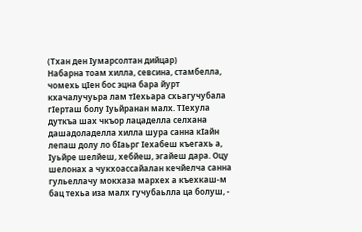(Тхан ден ӏумарсолтан дийцар)
Набарна тоам хилла, севсина, стамбелла, чомехь цӏен бос эцна бара йурт кхачалучуьра лам тӏехьара схьагучубала гӏерташ болу ӏуьйранан малх. Тӏехула дуткъа шах чкъор лацаделла селхана дашадоладелла хилла шура санна кӏайн лепаш долу ло бӏаьрг ӏехабеш къегахь а, ӏуьйре шелйеш, хебйеш, эгайеш дара. Оцу шелонах а чукхоассайалан кечйелча санна гульеллачу мокхаза мархех а къехкаш-м бац техьа иза малх гучубаьлла ца болуш, -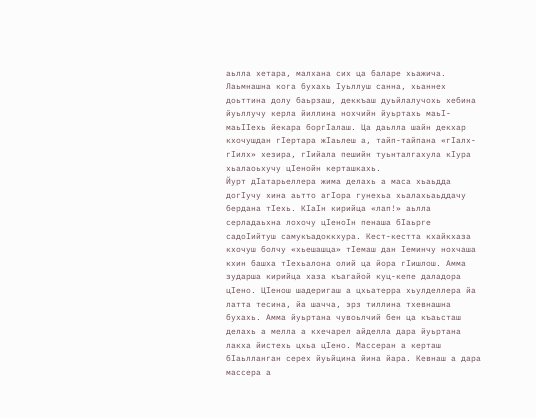аьлла хетара, малхана сих ца баларе хьажича.
Лаьмнашна кога бухахь ӏуьллуш санна, хьаннех доьттина долу баьрзаш, деккъаш дуьйлалучохь хебина йуьллучу керла йиллина нохчийн йуьртахь маьӏ-маьӏӏехь йекара боргӏалаш. Ца даьлла шайн декхар кхочушдан гӏертара жӏаьлеш а, тайп-тайпана «гӏалх-гӏилх» хезира, гӏийала пешийн туьнталгахула кӏура хьалаоьхучу цӏенойн керташкахь.
Йурт дӏатарьеллера жима делахь а маса хьаьдда догӏучу хина аьтто агӏора гунехьа хьалахьаьддачу бердана тӏехь. Кӏаӏн кирийца «лап!» аьлла серладаьхна лохочу цӏеноӏн пенаша бӏаьрге садоӏийтуш самукъадоккхура. Кест-кестта кхайкхаза кхочуш болчу «хьешашца» тӏемаш дан ӏеминчу нохчаша кхин башха тӏехьалона олий ца йора гӏишлош. Амма зударша кирийца хаза къагайой куц-кепе даладора цӏено. Цӏенош шадеригаш а цхьатерра хьулделлера йа латта тесина, йа шачча, эрз тиллина тхевнашна бухахь. Амма йуьртана чувоьлчий бен ца къаьсташ делахь а мелла а кхечарел айделла дара йуьртана лакха йистехь цхьа цӏено. Массеран а керташ бӏаьлланган серех йуьйцина йина йара. Кевнаш а дара массера а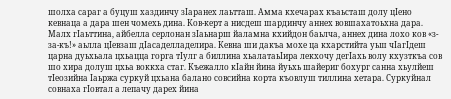шолха сараг а буцуш хаздинчу зӏаранех лаьтташ. Амма кхечарах къаьсташ долу цӏено кевнаца а дара шен чомехь дина. Ков-керт а нисдеш шардинчу аннех вовшахатоьхна дара.
Малх гӏаьттина, айбелла серлонан зӏаьнарш йаламна кхийдон баьлча, аннех дина лохо ков «з-за-къ!» аьлла цӏевзаш дӏасаделладелира. Кевна ши дакъа мохе ца кхарстийта уьш чӏагӏдеш царна дуьхьала цхьацца горга тӏулг а биллина хьалатаьӏира лекхочу дегӏахь волу кхузткъа сов шо хира долуш цхьа воккха стаг. Къежалло кӏайн йина йуьхь шайериг бохург санна хьулйеш тӏеозийна ӏаьржа суркуй цхьана балано совсийна корта къовлуш тиллина хетара. Суркуйнал совнаха гӏовтал а лепачу дарех йина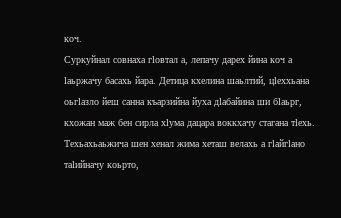коч.
Суркуйнал совнаха гӏовтал а, лепачу дарех йина коч а ӏаьржачу басахь йара. Детица кхелина шаьлтий, цӏеххьана оьгӏазло йеш санна къарзийна йуха дӏабайина ши бӏаьрг, кхожан маж бен сирла хӏума дацара воккхачу стагана тӏехь. Техьахьаьжича шен хенал жима хеташ велахь а гӏайгӏано таӏийначу коьрто,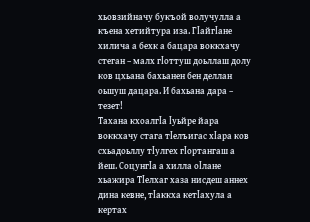хьовзийначу букъой волучулла а къена хетийтура иза. Гӏайгӏане хилича а бехк а бацара воккхачу стеган – малх гӏоттуш доьллаш долу ков цхьана бахьанен бен деллан оьшуш дацара. И бахьана дара – тезет!
Тахана кхоалгӏа ӏуьйре йара воккхачу стага тӏелъигас хӏара ков схьадоьллу тӏулгех гӏортангаш а йеш. Соцунгӏа а хилла оӏлане хьажира Тӏелхаг хаза нисдеш аннех дина кевне, тӏаккха кетӏахула а кертах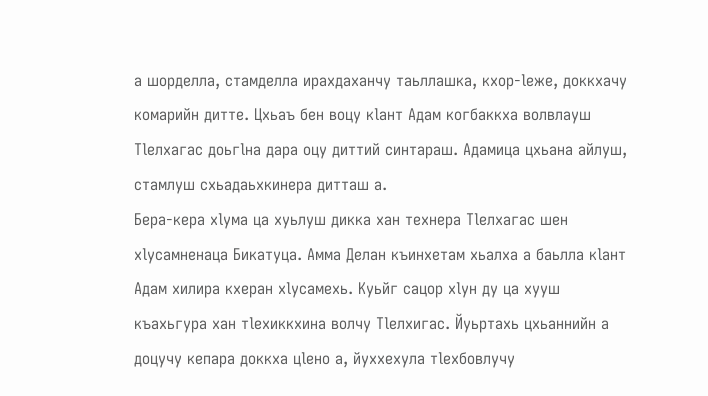а шорделла, стамделла ирахдаханчу таьллашка, кхор-ӏеже, доккхачу комарийн дитте. Цхьаъ бен воцу кӏант Адам когбаккха волвлауш Тӏелхагас доьгӏна дара оцу диттий синтараш. Адамица цхьана айлуш, стамлуш схьадаьхкинера дитташ а.
Бера-кера хӏума ца хуьлуш дикка хан технера Тӏелхагас шен хӏусамненаца Бикатуца. Амма Делан къинхетам хьалха а баьлла кӏант Адам хилира кхеран хӏусамехь. Куьйг сацор хӏун ду ца хууш къахьгура хан тӏехиккхина волчу Тӏелхигас. Йуьртахь цхьаннийн а доцучу кепара доккха цӏено а, йуххехула тӏехбовлучу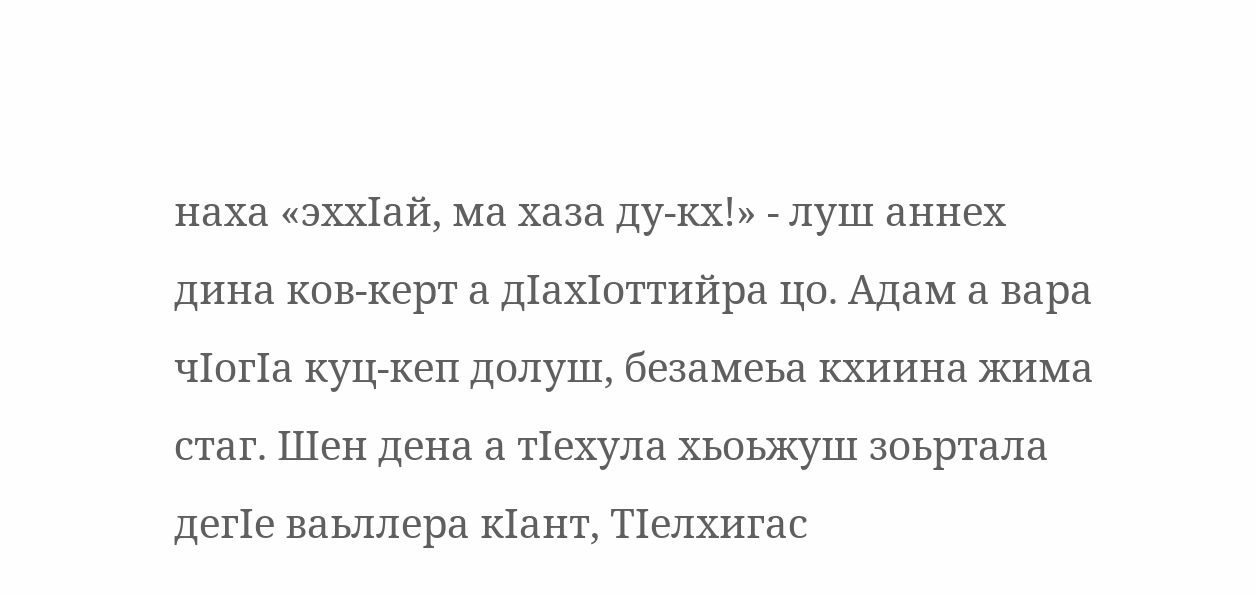наха «эххӏай, ма хаза ду-кх!» - луш аннех дина ков-керт а дӏахӏоттийра цо. Адам а вара чӏогӏа куц-кеп долуш, безамеьа кхиина жима стаг. Шен дена а тӏехула хьоьжуш зоьртала дегӏе ваьллера кӏант, Тӏелхигас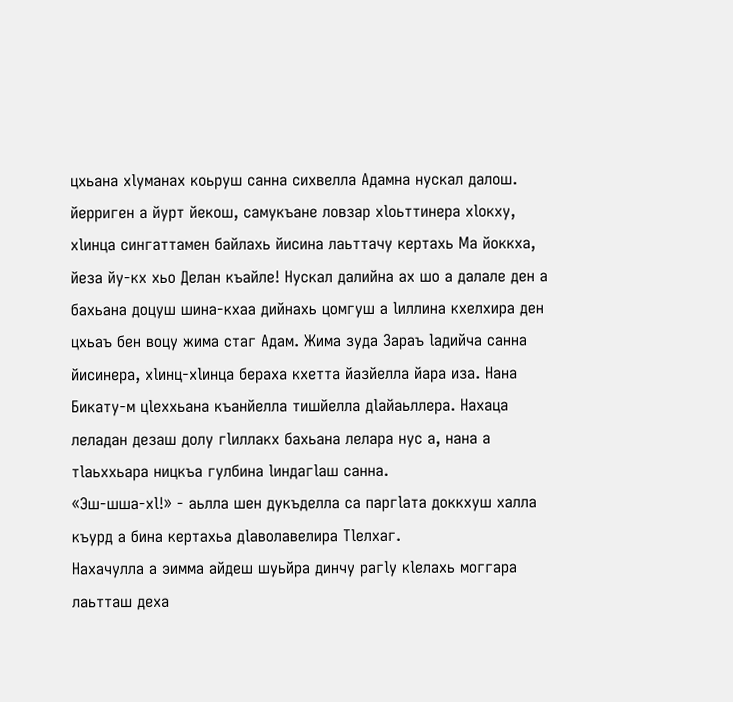цхьана хӏуманах коьруш санна сихвелла Адамна нускал далош. йерриген а йурт йекош, самукъане ловзар хӏоьттинера хӏокху, хӏинца сингаттамен байлахь йисина лаьттачу кертахь Ма йоккха, йеза йу-кх хьо Делан къайле! Нускал далийна ах шо а далале ден а бахьана доцуш шина-кхаа дийнахь цомгуш а ӏиллина кхелхира ден цхьаъ бен воцу жима стаг Адам. Жима зуда Зараъ ӏадийча санна йисинера, хӏинц-хӏинца бераха кхетта йазйелла йара иза. Нана Бикату-м цӏеххьана къанйелла тишйелла дӏайаьллера. Нахаца леладан дезаш долу гӏиллакх бахьана лелара нус а, нана а тӏаьххьара ницкъа гулбина ӏиндагӏаш санна.
«Эш-шша-хӏ!» - аьлла шен дукъделла са паргӏата доккхуш халла къурд а бина кертахьа дӏаволавелира Тӏелхаг.
Нахачулла а эимма айдеш шуьйра динчу рагӏу кӏелахь моггара лаьтташ деха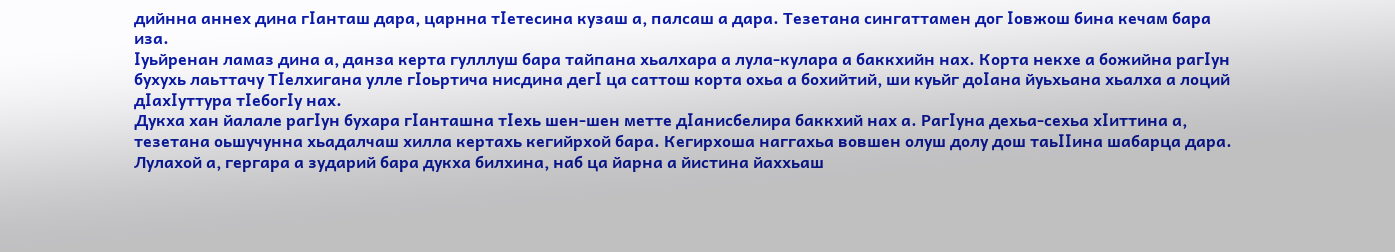дийнна аннех дина гӏанташ дара, царнна тӏетесина кузаш а, палсаш а дара. Тезетана сингаттамен дог ӏовжош бина кечам бара иза.
ӏуьйренан ламаз дина а, данза керта гулллуш бара тайпана хьалхара а лула-кулара а баккхийн нах. Корта некхе а божийна рагӏун бухухь лаьттачу Тӏелхигана улле гӏоьртича нисдина дегӏ ца саттош корта охьа а бохийтий, ши куьйг доӏана йуьхьана хьалха а лоций дӏахӏуттура тӏебогӏу нах.
Дукха хан йалале рагӏун бухара гӏанташна тӏехь шен-шен метте дӏанисбелира баккхий нах а. Рагӏуна дехьа-сехьа хӏиттина а, тезетана оьшучунна хьадалчаш хилла кертахь кегийрхой бара. Кегирхоша наггахьа вовшен олуш долу дош таьӏӏина шабарца дара. Лулахой а, гергара а зударий бара дукха билхина, наб ца йарна а йистина йаххьаш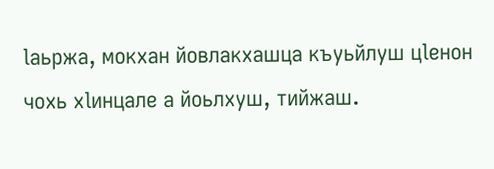ӏаьржа, мокхан йовлакхашца къуьйлуш цӏенон чохь хӏинцале а йоьлхуш, тийжаш.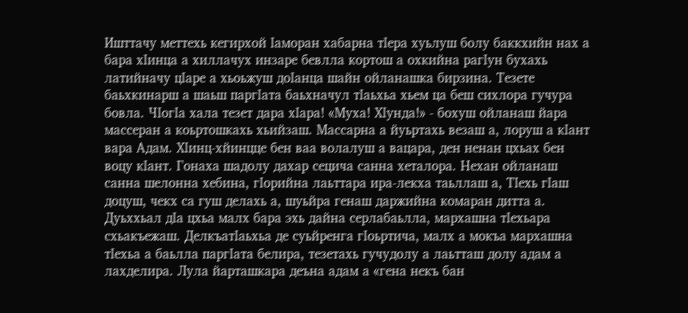Ишттачу меттехь кегирхой ӏаморан хабарна тӏера хуьлуш болу баккхийн нах а бара хӏинца а хиллачух инзаре бевлла кортош а охкийна рагӏун бухахь латийначу цӏаре а хьоьжуш доӏанца шайн ойланашка бирзина. Тезете баьхкинарш а шаьш паргӏата баьхначул тӏаьхьа хьем ца беш сихлора гучура бовла. Чӏогӏа хала тезет дара хӏара! «Муха! Хӏунда!» - бохуш ойланаш йара массеран а коьртошкахь хьийзаш. Массарна а йуьртахь везаш а, лоруш а кӏант вара Адам. Хӏинц-хйинцце бен ваа волалуш а вацара, ден ненан цхьах бен воцу кӏант. Гонаха шадолу дахар сецича санна хеталора. Нехан ойланаш санна шелонна хебина, гӏорийна лаьттара ира-лекха таьллаш а, Тӏехь гӏаш доцуш, чекх са гуш делахь а, шуьйра генаш даржийна комаран дитта а. Дуьххьал дӏа цхьа малх бара эхь дайна серлабаьлла, мархашна тӏехьара схьакъежаш. Делкъатӏаьхьа де суьйренга гӏоьртича, малх а мокъа мархашна тӏехьа а баьлла паргӏата белира, тезетахь гучудолу а лаьтташ долу адам а лахделира. Лула йарташкара деъна адам а «гена некъ бан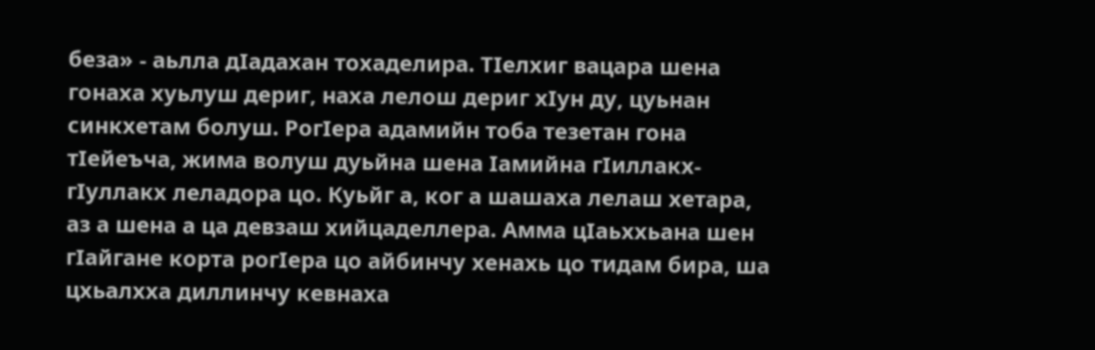беза» - аьлла дӏадахан тохаделира. Тӏелхиг вацара шена гонаха хуьлуш дериг, наха лелош дериг хӏун ду, цуьнан синкхетам болуш. Рогӏера адамийн тоба тезетан гона тӏейеъча, жима волуш дуьйна шена ӏамийна гӏиллакх-гӏуллакх леладора цо. Куьйг а, ког а шашаха лелаш хетара, аз а шена а ца девзаш хийцаделлера. Амма цӏаьххьана шен гӏайгане корта рогӏера цо айбинчу хенахь цо тидам бира, ша цхьалхха диллинчу кевнаха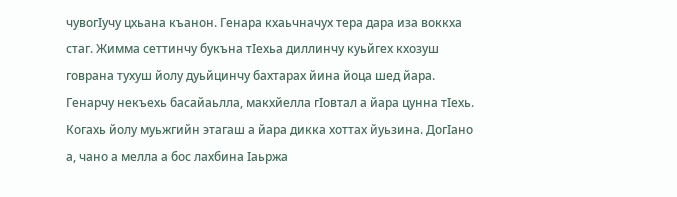чувогӏучу цхьана къанон. Генара кхаьчначух тера дара иза воккха стаг. Жимма сеттинчу букъна тӏехьа диллинчу куьйгех кхозуш говрана тухуш йолу дуьйцинчу бахтарах йина йоца шед йара. Генарчу некъехь басайаьлла, макхйелла гӏовтал а йара цунна тӏехь. Когахь йолу муьжгийн этагаш а йара дикка хоттах йуьзина. Догӏано а, чано а мелла а бос лахбина ӏаьржа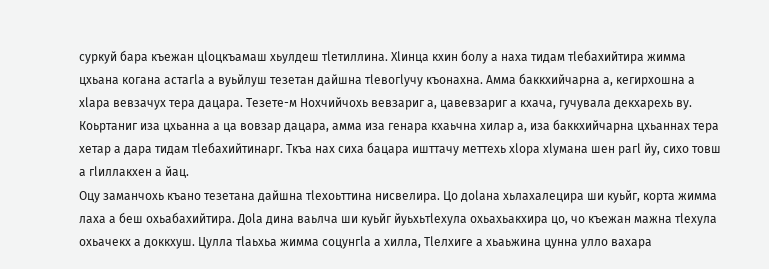суркуй бара къежан цӏоцкъамаш хьулдеш тӏетиллина. Хӏинца кхин болу а наха тидам тӏебахийтира жимма цхьана когана астагӏа а вуьйлуш тезетан дайшна тӏевогӏучу къонахна. Амма баккхийчарна а, кегирхошна а хӏара вевзачух тера дацара. Тезете-м Нохчийчохь вевзариг а, цавевзариг а кхача, гучувала декхарехь ву. Коьртаниг иза цхьанна а ца вовзар дацара, амма иза генара кхаьчна хилар а, иза баккхийчарна цхьаннах тера хетар а дара тидам тӏебахийтинарг. Ткъа нах сиха бацара ишттачу меттехь хӏора хӏумана шен рагӏ йу, сихо товш а гӏиллакхен а йац.
Оцу заманчохь къано тезетана дайшна тӏехоьттина нисвелира. Цо доӏана хьлахалецира ши куьйг, корта жимма лаха а беш охьабахийтира. Доӏа дина ваьлча ши куьйг йуьхьтӏехула охьахьакхира цо, чо къежан мажна тӏехула охьачекх а доккхуш. Цулла тӏаьхьа жимма соцунгӏа а хилла, Тӏелхиге а хьаьжина цунна улло вахара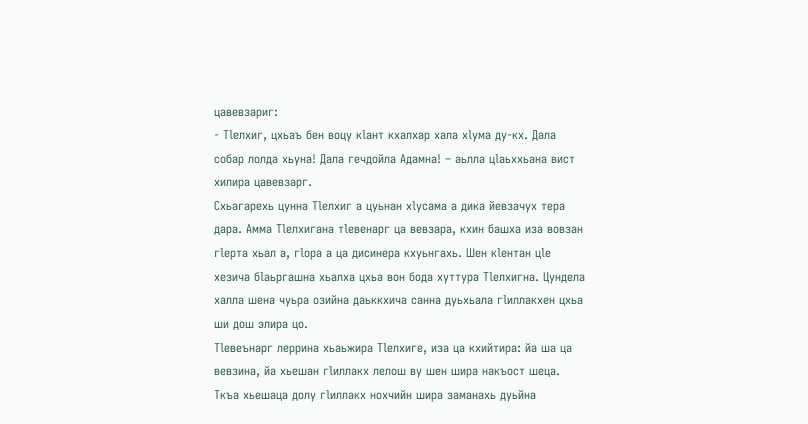цавевзариг:
- Тӏелхиг, цхьаъ бен воцу кӏант кхалхар хала хӏума ду-кх. Дала собар лолда хьуна! Дала гечдойла Адамна! – аьлла цӏаьххьана вист хилира цавевзарг.
Схьагарехь цунна Тӏелхиг а цуьнан хӏусама а дика йевзачух тера дара. Амма Тӏелхигана тӏевенарг ца вевзара, кхин башха иза вовзан гӏерта хьал а, гӏора а ца дисинера кхуьнгахь. Шен кӏентан цӏе хезича бӏаьргашна хьалха цхьа вон бода хуттура Тӏелхигна. Цундела халла шена чуьра озийна даьккхича санна дуьхьала гӏиллакхен цхьа ши дош элира цо.
Тӏевеънарг леррина хьаьжира Тӏелхиге, иза ца кхийтира: йа ша ца вевзина, йа хьешан гӏиллакх лелош ву шен шира накъост шеца. Ткъа хьешаца долу гӏиллакх нохчийн шира заманахь дуьйна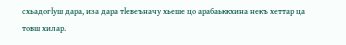схьадогӏуш дара, иза дара тӏевеъначу хьеше цо арабаьккхина некъ хеттар ца товш хилар.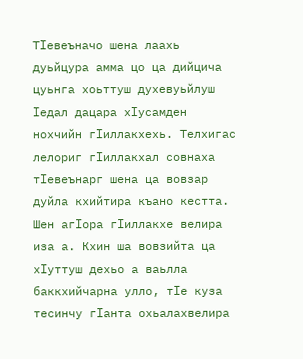Тӏевеъначо шена лаахь дуьйцура амма цо ца дийцича цуьнга хоьттуш духевуьйлуш ӏедал дацара хӏусамден нохчийн гӏиллакхехь. Телхигас лелориг гӏиллакхал совнаха тӏевеънарг шена ца вовзар дуйла кхийтира къано кестта. Шен агӏора гӏиллакхе велира иза а. Кхин ша вовзийта ца хӏуттуш дехьо а ваьлла баккхийчарна улло, тӏе куза тесинчу гӏанта охьалахвелира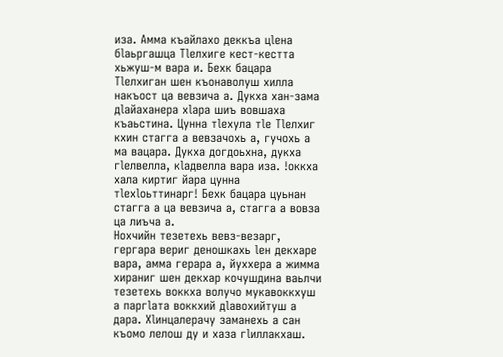иза. Амма къайлахо деккъа цӏена бӏаьргашца Тӏелхиге кест-кестта хьжуш-м вара и. Бехк бацара Тӏелхиган шен къонаволуш хилла накъост ца вевзича а. Дукха хан-зама дӏайаханера хӏара шиъ вовшаха къаьстина. Цунна тӏехула тӏе Тӏелхиг кхин стагга а вевзачохь а, гучохь а ма вацара. Дукха догдоьхна, дукха гӏелвелла, кӏадвелла вара иза. !оккха хала киртиг йара цунна тӏехӏоьттинарг! Бехк бацара цуьнан стагга а ца вевзича а, стагга а вовза ца лиъча а.
Нохчийн тезетехь вевз-везарг, гергара вериг деношкахь ӏен декхаре вара, амма герара а, йуххера а жимма хираниг шен декхар кочушдина ваьлчи тезетехь воккха волучо мукавоккхуш а паргӏата воккхий дӏавохийтуш а дара. Хӏинцалерачу заманехь а сан къомо лелош ду и хаза гӏиллакхаш.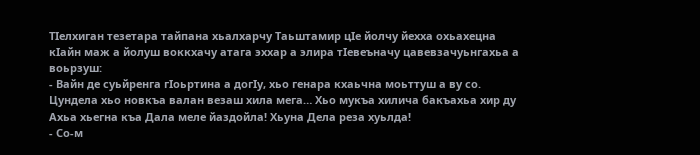Тӏелхиган тезетара тайпана хьалхарчу Таьштамир цӏе йолчу йехха охьахецна кӏайн маж а йолуш воккхачу атага эххар а элира тӏевеъначу цавевзачуьнгахьа а воьрзуш:
- Вайн де суьйренга гӏоьртина а догӏу, хьо генара кхаьчна моьттуш а ву со. Цундела хьо новкъа валан везаш хила мега… Хьо мукъа хилича бакъахьа хир ду Ахьа хьегна къа Дала меле йаздойла! Хьуна Дела реза хуьлда!
- Со-м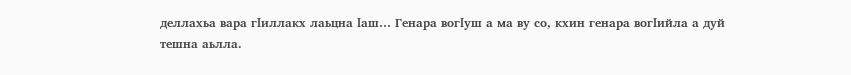деллахьа вара гӏиллакх лаьцна ӏаш… Генара вогӏуш а ма ву со, кхин генара вогӏийла а дуй тешна аьлла.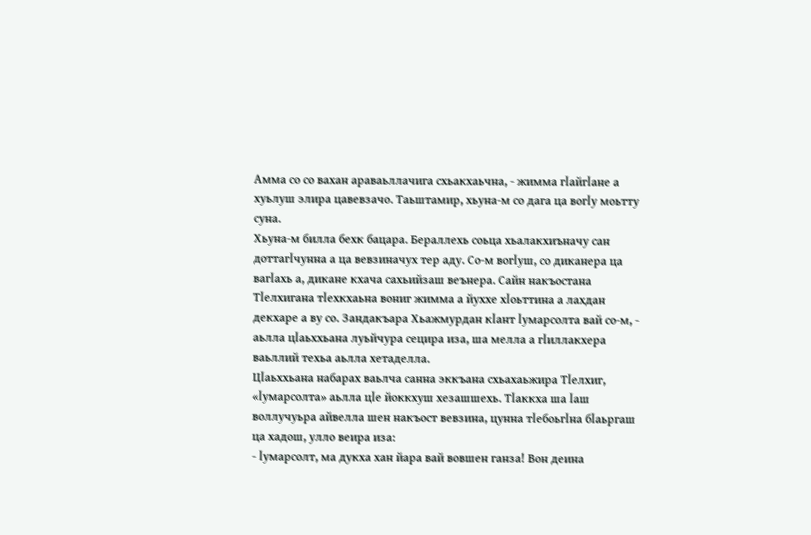Амма со со вахан араваьллачига схьакхаьчна, - жимма гӏайгӏане а хуьлуш элира цавевзачо. Таьштамир, хьуна-м со дага ца вогӏу моьтту суна.
Хьуна-м билла бехк бацара. Бераллехь соьца хьалакхиъначу сан доттагӏчунна а ца вевзиначух тер аду. Со-м вогӏуш, со диканера ца вагӏахь а, дикане кхача сахьийзаш веънера. Сайн накъостана Тӏелхигана тӏехкхаьна вониг жимма а йуххе хӏоьттина а лахдан декхаре а ву со. Зандакъара Хьажмурдан кӏант ӏумарсолта вай со-м, - аьлла цӏаьххьана луьйчура сецира иза, ша мелла а гӏиллакхера ваьллий техьа аьлла хетаделла.
Цӏаьххьана набарах ваьлча санна эккъана схьахаьжира Тӏелхиг, «ӏумарсолта» аьлла цӏе йоккхуш хезашшехь. Тӏаккха ша ӏаш воллучуьра айвелла шен накъост вевзина, цунна тӏебоьгӏна бӏаьргаш ца хадош, улло веира иза:
- ӏумарсолт, ма дукха хан йара вай вовшен ганза! Вон деина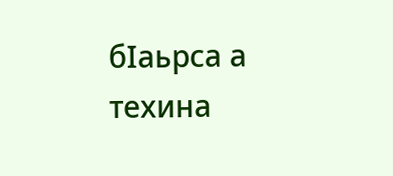бӏаьрса а техина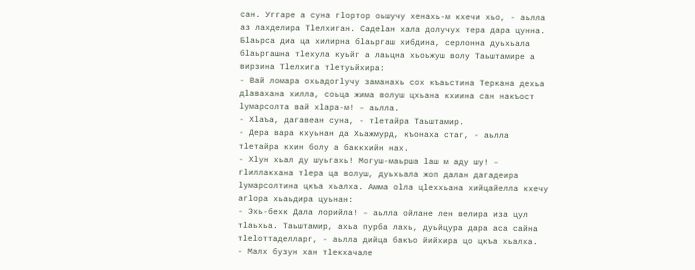сан. Уггаре а суна гӏортор оьшучу хенахь-м кхечи хьо, - аьлла аз лахделира Тӏелхиган. Садеӏан хала долучух тера дара цунна.
Бӏаьрса диа ца хилирна бӏаьргаш хибдина, серлонна дуьхьала бӏаьргашна тӏехула куьйг а лаьцна хьоьжуш волу Таьштамире а вирзина Тӏелхига тӏетуьйхира:
- Вай ломара охьадогӏучу заманахь сох къаьстина Теркана дехьа дӏавахана хилла, соьца жима волуш цхьана кхиина сан накъост ӏумарсолта вай хӏара-м! – аьлла.
- Хӏаъа, дагавеан суна, - тӏетайра Таьштамир.
- Дера вара кхуьнан да Хьажмурд, къонаха стаг, - аьлла тӏетайра кхин болу а баккхийн нах.
- Хӏун хьал ду шуьгахь! Могуш-маьрша ӏаш м аду шу! – гӏиллакхана тӏера ца волуш, дуьхьала жоп далан дагадеира ӏумарсолтина цкъа хьалха. Амма оӏла цӏеххьана хийцайелла кхечу агӏора хьаьдира цуьнан:
- Эхь-бехк Дала лорийла! – аьлла ойлане лен велира иза цул тӏаьхьа. Таьштамир, ахьа пурба лахь, дуьйцура дара аса сайна тӏеӏоттаделларг, - аьлла дийца бакъо йийхира цо цкъа хьалха.
- Малх бузун хан тӏекхачале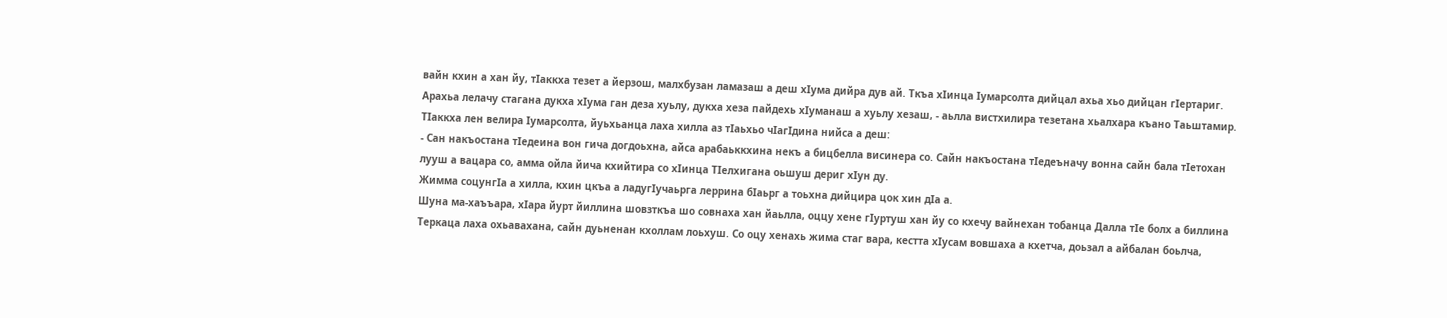вайн кхин а хан йу, тӏаккха тезет а йерзош, малхбузан ламазаш а деш хӏума дийра дув ай. Ткъа хӏинца ӏумарсолта дийцал ахьа хьо дийцан гӏертариг. Арахьа лелачу стагана дукха хӏума ган деза хуьлу, дукха хеза пайдехь хӏуманаш а хуьлу хезаш, - аьлла вистхилира тезетана хьалхара къано Таьштамир.
Тӏаккха лен велира ӏумарсолта, йуьхьанца лаха хилла аз тӏаьхьо чӏагӏдина нийса а деш:
- Сан накъостана тӏедеина вон гича догдоьхна, айса арабаьккхина некъ а бицбелла висинера со. Сайн накъостана тӏедеъначу вонна сайн бала тӏетохан лууш а вацара со, амма ойла йича кхийтира со хӏинца Тӏелхигана оьшуш дериг хӏун ду.
Жимма соцунгӏа а хилла, кхин цкъа а ладугӏучаьрга леррина бӏаьрг а тоьхна дийцира цок хин дӏа а.
Шуна ма-хаъъара, хӏара йурт йиллина шовзткъа шо совнаха хан йаьлла, оццу хене гӏуртуш хан йу со кхечу вайнехан тобанца Далла тӏе болх а биллина Теркаца лаха охьавахана, сайн дуьненан кхоллам лоьхуш. Со оцу хенахь жима стаг вара, кестта хӏусам вовшаха а кхетча, доьзал а айбалан боьлча,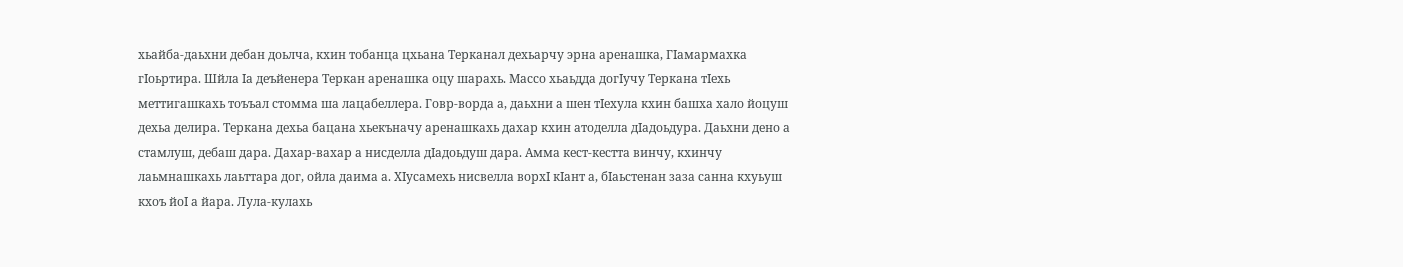хьайба-даьхни дебан доьлча, кхин тобанца цхьана Терканал дехьарчу эрна аренашка, Гӏамармахка гӏоьртира. Шйла ӏа деъйенера Теркан аренашка оцу шарахь. Массо хьаьдда догӏучу Теркана тӏехь меттигашкахь тоъъал стомма ша лацабеллера. Говр-ворда а, даьхни а шен тӏехула кхин башха хало йоцуш дехьа делира. Теркана дехьа бацана хьекъначу аренашкахь дахар кхин атоделла дӏадоьдура. Даьхни дено а стамлуш, дебаш дара. Дахар-вахар а нисделла дӏадоьдуш дара. Амма кест-кестта винчу, кхинчу лаьмнашкахь лаьттара дог, ойла даима а. Хӏусамехь нисвелла ворхӏ кӏант а, бӏаьстенан заза санна кхуьуш кхоъ йоӏ а йара. Лула-кулахь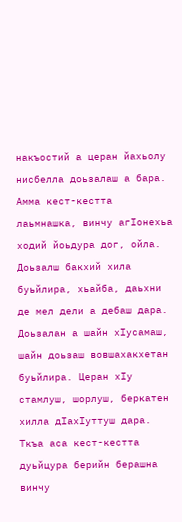накъостий а церан йахьолу нисбелла доьзалаш а бара. Амма кест-кестта лаьмнашка, винчу агӏонехьа ходий йоьдура дог, ойла.
Доьзалш бакхий хила буьйлира, хьайба, даьхни де мел дели а дебаш дара. Доьзалан а шайн хӏусамаш, шайн доьзаш вовшахакхетан буьйлира. Церан хӏу стамлуш, шорлуш, беркатен хилла дӏахӏуттуш дара. Ткъа аса кест-кестта дуьйцура берийн берашна винчу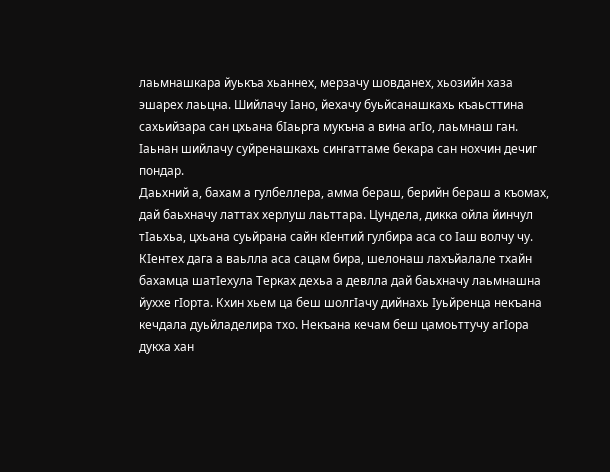лаьмнашкара йуькъа хьаннех, мерзачу шовданех, хьозийн хаза эшарех лаьцна. Шийлачу ӏано, йехачу буьйсанашкахь къаьсттина сахьийзара сан цхьана бӏаьрга мукъна а вина агӏо, лаьмнаш ган. ӏаьнан шийлачу суйренашкахь сингаттаме бекара сан нохчин дечиг пондар.
Даьхний а, бахам а гулбеллера, амма бераш, берийн бераш а къомах, дай баьхначу латтах херлуш лаьттара. Цундела, дикка ойла йинчул тӏаьхьа, цхьана суьйрана сайн кӏентий гулбира аса со ӏаш волчу чу. Кӏентех дага а ваьлла аса сацам бира, шелонаш лахъйалале тхайн бахамца шатӏехула Терках дехьа а девлла дай баьхначу лаьмнашна йуххе гӏорта. Кхин хьем ца беш шолгӏачу дийнахь ӏуьйренца некъана кечдала дуьйладелира тхо. Некъана кечам беш цамоьттучу агӏора дукха хан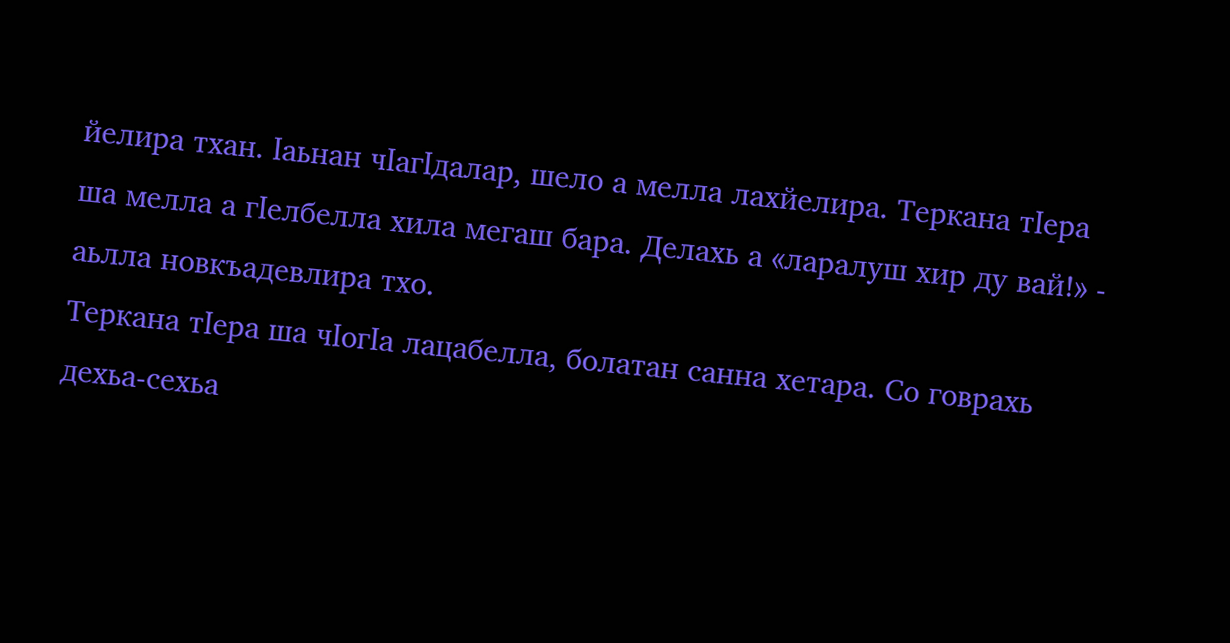йелира тхан. ӏаьнан чӏагӏдалар, шело а мелла лахйелира. Теркана тӏера ша мелла а гӏелбелла хила мегаш бара. Делахь а «ларалуш хир ду вай!» - аьлла новкъадевлира тхо.
Теркана тӏера ша чӏогӏа лацабелла, болатан санна хетара. Со говрахь дехьа-сехьа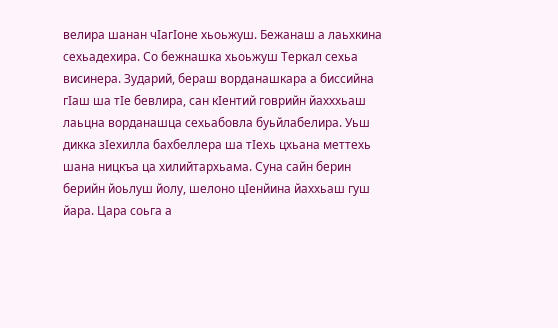велира шанан чӏагӏоне хьоьжуш. Бежанаш а лаьхкина сехьадехира. Со бежнашка хьоьжуш Теркал сехьа висинера. Зударий, бераш ворданашкара а биссийна гӏаш ша тӏе бевлира, сан кӏентий говрийн йахххьаш лаьцна ворданашца сехьабовла буьйлабелира. Уьш дикка зӏехилла бахбеллера ша тӏехь цхьана меттехь шана ницкъа ца хилийтархьама. Суна сайн берин берийн йоьлуш йолу, шелоно цӏенйина йаххьаш гуш йара. Цара соьга а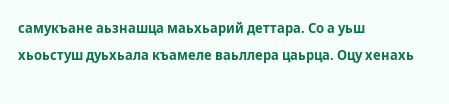самукъане аьзнашца маьхьарий деттара. Со а уьш хьоьстуш дуьхьала къамеле ваьллера цаьрца. Оцу хенахь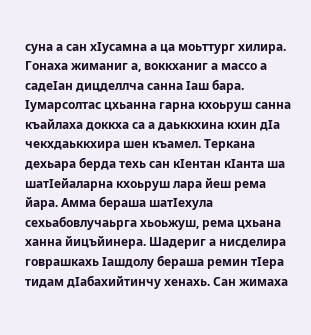суна а сан хӏусамна а ца моьттург хилира.
Гонаха жиманиг а, воккханиг а массо а садеӏан дицделлча санна ӏаш бара. ӏумарсолтас цхьанна гарна кхоьруш санна къайлаха доккха са а даьккхина кхин дӏа чекхдаьккхира шен къамел. Теркана дехьара берда техь сан кӏентан кӏанта ша шатӏейаларна кхоьруш лара йеш рема йара. Амма бераша шатӏехула сехьабовлучаьрга хьоьжуш, рема цхьана ханна йицъйинера. Шадериг а нисделира говрашкахь ӏашдолу бераша ремин тӏера тидам дӏабахийтинчу хенахь. Сан жимаха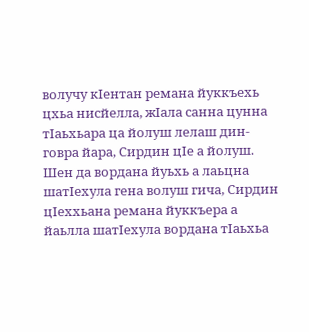волучу кӏентан ремана йуккъехь цхьа нисйелла, жӏала санна цунна тӏаьхьара ца йолуш лелаш дин-говра йара, Сирдин цӏе а йолуш. Шен да вордана йуьхь а лаьцна шатӏехула гена волуш гича, Сирдин цӏеххьана ремана йуккъера а йаьлла шатӏехула вордана тӏаьхьа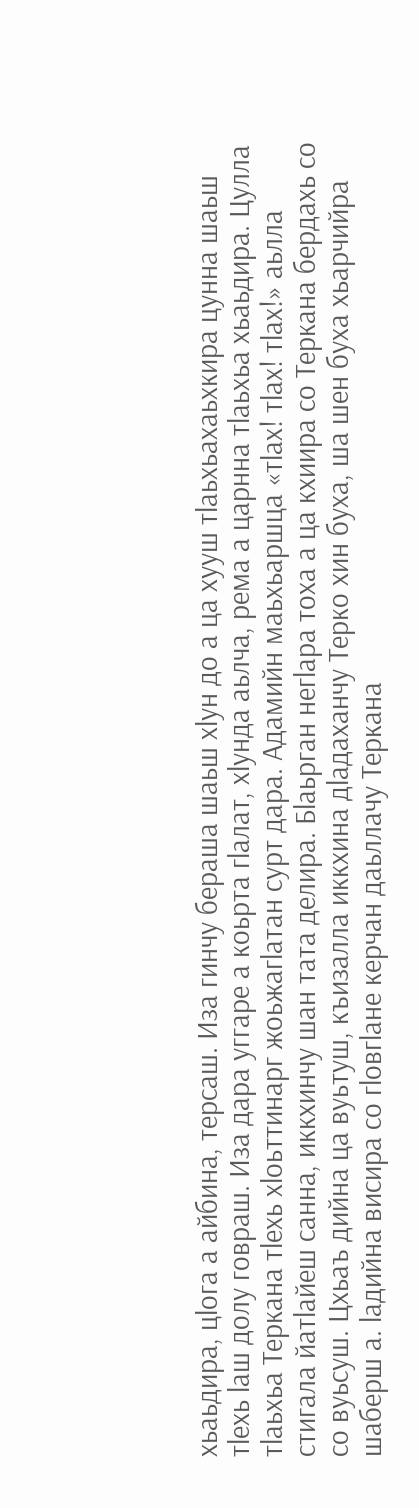хьаьдира, цӏога а айбина, терсаш. Иза гинчу бераша шаьш хӏун до а ца хууш тӏаьхьахаьхкира цунна шаьш тӏехь ӏаш долу говраш. Иза дара уггаре а коьрта гӏалат, хӏунда аьлча, рема а царнна тӏаьхьа хьаьдира. Цулла тӏаьхьа Теркана тӏехь хӏоьттинарг жоьжагӏатан сурт дара. Адамийн маьхьаршца «тӏах! тӏах! тӏах!» аьлла стигала йатӏайеш санна, иккхинчу шан тата делира. Бӏаьрган негӏара тоха а ца кхиира со Теркана бердахь со со вуьсуш. Цхьаъ дийна ца вуьтуш, къизалла иккхина дӏадаханчу Терко хин буха, ша шен буха хьарчийра шаберш а. ӏадийна висира со гӏовгӏане керчан даьллачу Теркана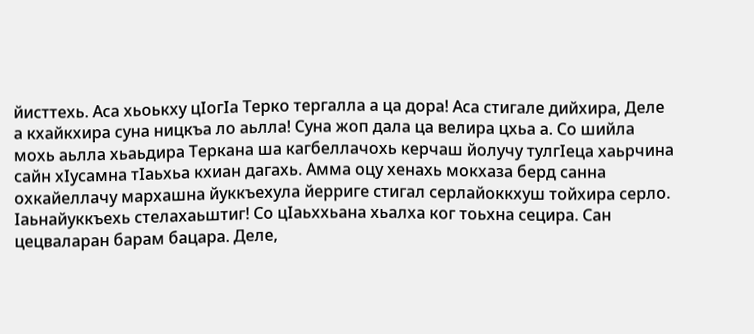йисттехь. Аса хьоькху цӏогӏа Терко тергалла а ца дора! Аса стигале дийхира, Деле а кхайкхира суна ницкъа ло аьлла! Суна жоп дала ца велира цхьа а. Со шийла мохь аьлла хьаьдира Теркана ша кагбеллачохь керчаш йолучу тулгӏеца хаьрчина сайн хӏусамна тӏаьхьа кхиан дагахь. Амма оцу хенахь мокхаза берд санна охкайеллачу мархашна йуккъехула йерриге стигал серлайоккхуш тойхира серло. ӏаьнайуккъехь стелахаьштиг! Со цӏаьххьана хьалха ког тоьхна сецира. Сан цецваларан барам бацара. Деле,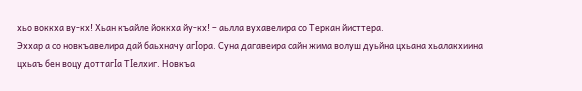хьо воккха ву-кх! Хьан къайле йоккха йу-кх! – аьлла вухавелира со Теркан йисттера.
Эххар а со новкъавелира дай баьхначу агӏора. Суна дагавеира сайн жима волуш дуьйна цхьана хьалакхиина цхьаъ бен воцу доттагӏа Тӏелхиг. Новкъа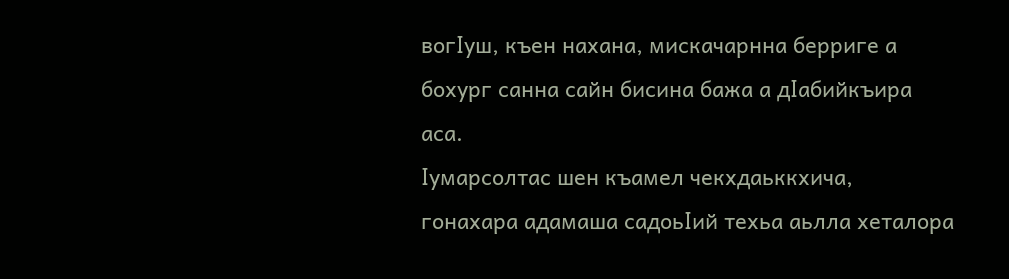вогӏуш, къен нахана, мискачарнна берриге а бохург санна сайн бисина бажа а дӏабийкъира аса.
ӏумарсолтас шен къамел чекхдаьккхича, гонахара адамаша садоьӏий техьа аьлла хеталора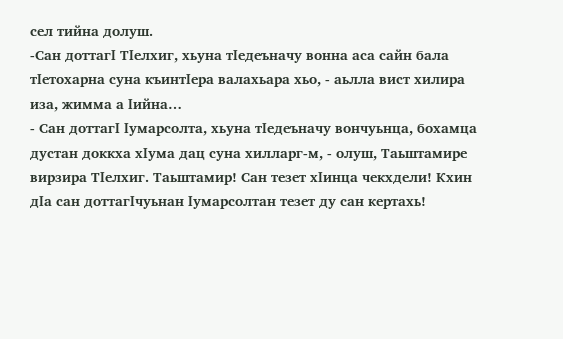сел тийна долуш.
-Сан доттагӏ Тӏелхиг, хьуна тӏедеъначу вонна аса сайн бала тӏетохарна суна къинтӏера валахьара хьо, - аьлла вист хилира иза, жимма а ӏийна…
- Сан доттагӏ ӏумарсолта, хьуна тӏедеъначу вончуьнца, бохамца дустан доккха хӏума дац суна хилларг-м, - олуш, Таьштамире вирзира Тӏелхиг. Таьштамир! Сан тезет хӏинца чекхдели! Кхин дӏа сан доттагӏчуьнан ӏумарсолтан тезет ду сан кертахь!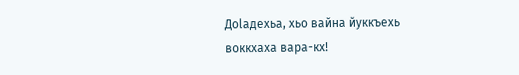Доӏадехьа, хьо вайна йуккъехь воккхаха вара-кх!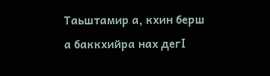Таьштамир а, кхин берш а баккхийра нах дегӏ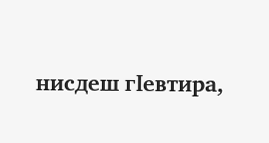нисдеш гӏевтира,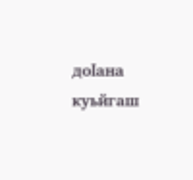доӏана куьйгаш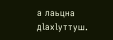а лаьцна дӏахӏуттуш.